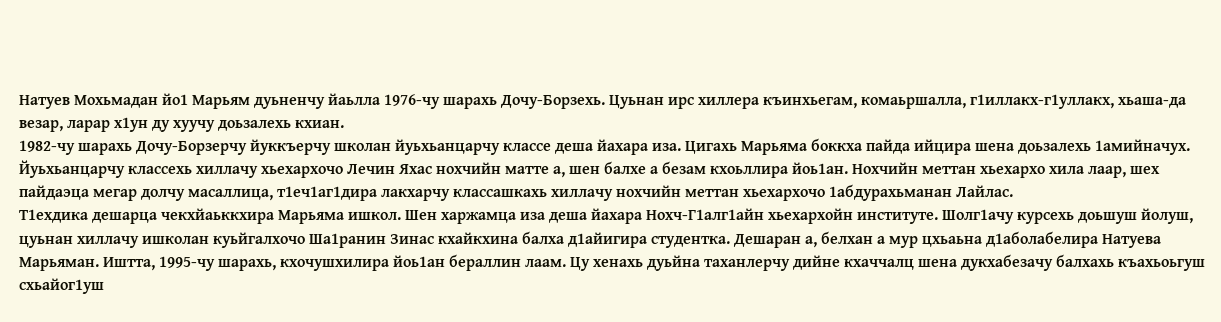Натуев Мохьмадан йо1 Марьям дуьненчу йаьлла 1976-чу шарахь Дочу-Борзехь. Цуьнан ирс хиллера къинхьегам, комаьршалла, г1иллакх-г1уллакх, хьаша-да везар, ларар х1ун ду хуучу доьзалехь кхиан.
1982-чу шарахь Дочу-Борзерчу йуккъерчу школан йуьхьанцарчу классе деша йахара иза. Цигахь Марьяма боккха пайда ийцира шена доьзалехь 1амийначух. Йуьхьанцарчу классехь хиллачу хьехархочо Лечин Яхас нохчийн матте а, шен балхе а безам кхоьллира йоь1ан. Нохчийн меттан хьехархо хила лаар, шех пайдаэца мегар долчу масаллица, т1еч1аг1дира лакхарчу классашкахь хиллачу нохчийн меттан хьехархочо 1абдурахьманан Лайлас.
Т1ехдика дешарца чекхйаьккхира Марьяма ишкол. Шен харжамца иза деша йахара Нохч-Г1алг1айн хьехархойн институте. Шолг1ачу курсехь доьшуш йолуш, цуьнан хиллачу ишколан куьйгалхочо Ша1ранин Зинас кхайкхина балха д1айигира студентка. Дешаран а, белхан а мур цхьаьна д1аболабелира Натуева Марьяман. Иштта, 1995-чу шарахь, кхочушхилира йоь1ан бераллин лаам. Цу хенахь дуьйна таханлерчу дийне кхаччалц шена дукхабезачу балхахь къахьоьгуш схьайог1уш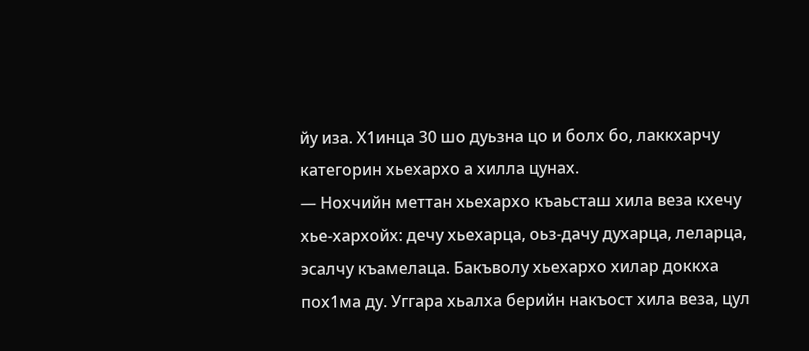йу иза. Х1инца 30 шо дуьзна цо и болх бо, лаккхарчу категорин хьехархо а хилла цунах.
— Нохчийн меттан хьехархо къаьсташ хила веза кхечу хье-хархойх: дечу хьехарца, оьз-дачу духарца, леларца, эсалчу къамелаца. Бакъволу хьехархо хилар доккха пох1ма ду. Уггара хьалха берийн накъост хила веза, цул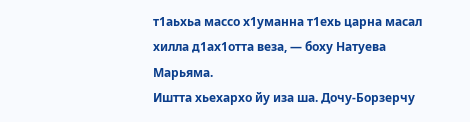т1аьхьа массо х1уманна т1ехь царна масал хилла д1ах1отта веза, — боху Натуева Марьяма.
Иштта хьехархо йу иза ша. Дочу-Борзерчу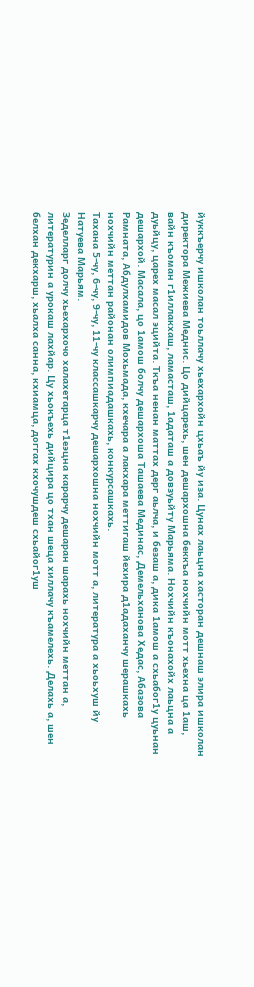йуккъерчу ишколан тоьллачу хьехархойн цхьаъ йу иза. Цунах лаьцна хасторан дешнаш элира ишколан директора Межиева Меднис. Цо дийцарехь, шен дешархошна беккъа нохчийн мотт хьехна ца 1аш, вайн къоман г1иллакхаш, ламасташ, 1адаташ а довзуьйту Марьяма. Нохчийн къонахойх лаьцна а дуьйцу, царех масал эцийта. Ткъа ненан маттах дерг аьлча, и безаш а, дика 1амош а схьабог1у цуьнан дешархой. Масала, цо 1амош болчу дешархоша Ташаева Мединас, Демельханова Хедас, Абазова Рамната, Абдулхамидов Мохьмада, кхечара а лакхара меттигаш йехира д1адаханчу шерашкахь нохчийн меттан районан олимпиадашкахь, конкурсашкахь.
Тахана 5-чу, 6-чу, 9-чу, 11-чу классашкарчу дешархошна нохчийн мотт а, литература а хьоьхуш йу Натуева Марьям.
Зеделларг долчу хьехархочо халахетарца т1еэцна карарчу дешаран шарахь нохчийн меттан а, литературин а урокаш лахйар. Цу хьокъехь дийцира цо тхан шеца хиллачу къамелехь. Делахь а, шен белхан декхарш, хьалха санна, кхиамца, доггах кхочушдеш схьайог1уш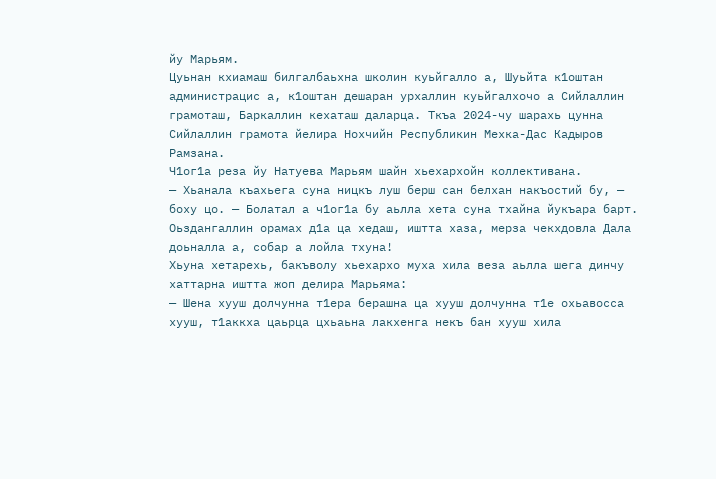йу Марьям.
Цуьнан кхиамаш билгалбаьхна школин куьйгалло а, Шуьйта к1оштан администрацис а, к1оштан дешаран урхаллин куьйгалхочо а Сийлаллин грамоташ, Баркаллин кехаташ даларца. Ткъа 2024-чу шарахь цунна Сийлаллин грамота йелира Нохчийн Республикин Мехка-Дас Кадыров Рамзана.
Ч1ог1а реза йу Натуева Марьям шайн хьехархойн коллективана.
— Хьанала къахьега суна ницкъ луш берш сан белхан накъостий бу, — боху цо. — Болатал а ч1ог1а бу аьлла хета суна тхайна йукъара барт. Оьздангаллин орамах д1а ца хедаш, иштта хаза, мерза чекхдовла Дала доьналла а, собар а лойла тхуна!
Хьуна хетарехь, бакъволу хьехархо муха хила веза аьлла шега динчу хаттарна иштта жоп делира Марьяма:
— Шена хууш долчунна т1ера берашна ца хууш долчунна т1е охьавосса хууш, т1аккха цаьрца цхьаьна лакхенга некъ бан хууш хила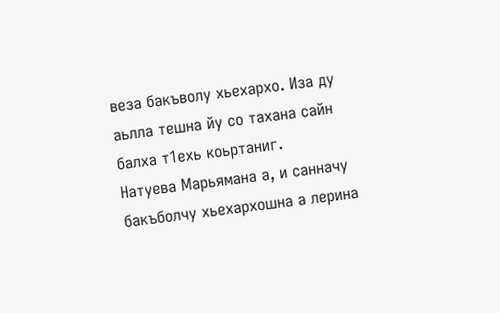веза бакъволу хьехархо. Иза ду аьлла тешна йу со тахана сайн балха т1ехь коьртаниг.
Натуева Марьямана а, и санначу бакъболчу хьехархошна а лерина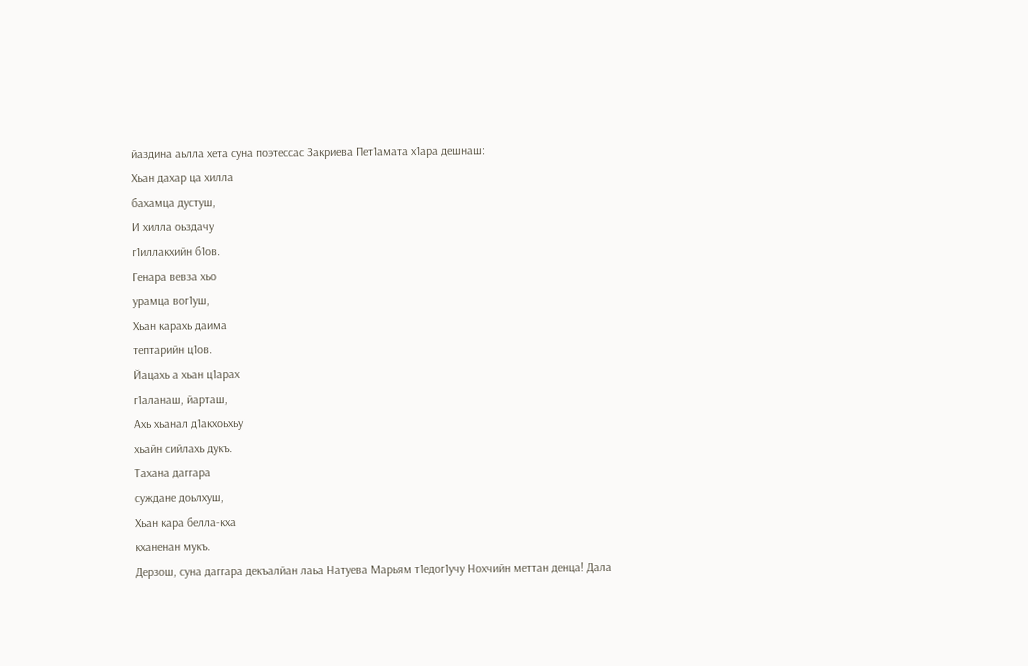йаздина аьлла хета суна поэтессас Закриева Пет1амата х1ара дешнаш:
Хьан дахар ца хилла
бахамца дустуш,
И хилла оьздачу
г1иллакхийн б1ов.
Генара вевза хьо
урамца вог1уш,
Хьан карахь даима
тептарийн ц1ов.
Йацахь а хьан ц1арах
г1аланаш, йарташ,
Ахь хьанал д1акхоьхьу
хьайн сийлахь дукъ.
Тахана даггара
суждане доьлхуш,
Хьан кара белла-кха
кханенан мукъ.
Дерзош, суна даггара декъалйан лаьа Натуева Марьям т1едог1учу Нохчийн меттан денца! Дала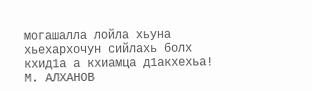могашалла лойла хьуна хьехархочун сийлахь болх кхид1а а кхиамца д1акхехьа!
М. АЛХАНОВ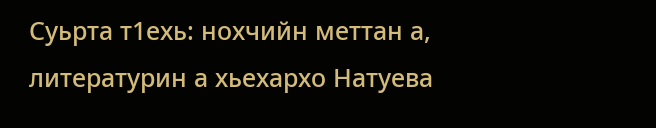Суьрта т1ехь: нохчийн меттан а, литературин а хьехархо Натуева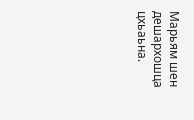Марьям шен дешархошца цхьаьна.